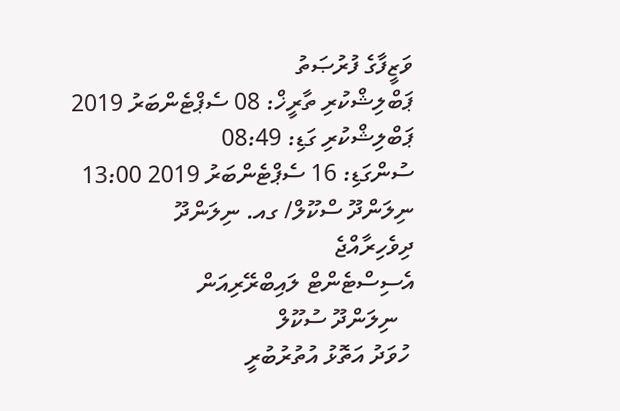ވަޒީފާގެ ފުރުޞަތު
ޕަބްލިޝްކުރި ތާރީޚް: 08 ސެޕްޓެންބަރު 2019
ޕަބްލިޝްކުރި ގަޑި: 08:49
ސުންގަޑި: 16 ސެޕްޓެންބަރު 2019 13:00
ނިލަންދޫ ސްކޫލް/ ގއ. ނިލަންދޫ
ދިވެހިރާއްޖެ
އެސިސްޓެންޓް ލައިބްރޭރިއަން
   ނިލަންދޫ ސުކޫލް
 ހުވަދު އަތޮޅު އުތުރުބުރީ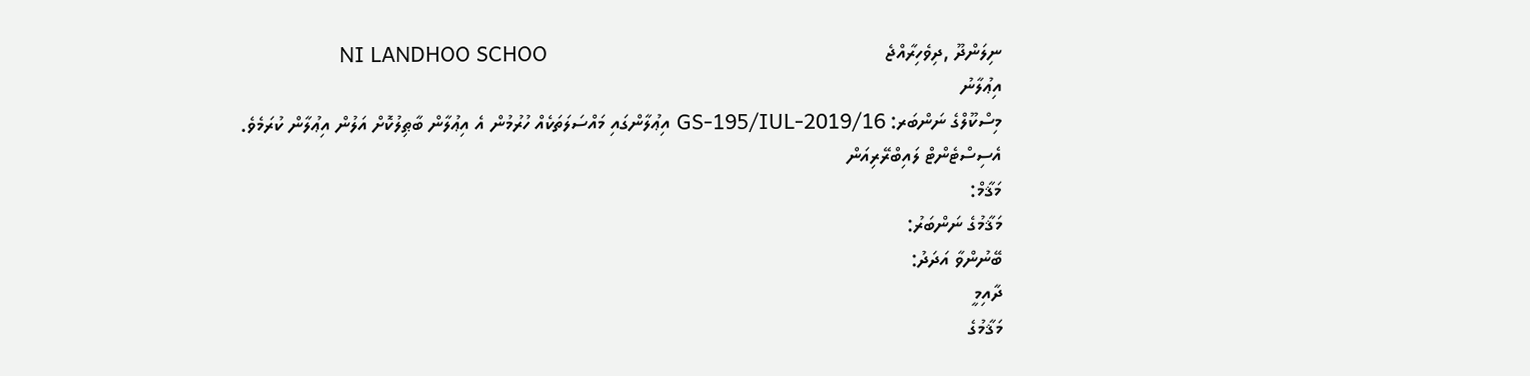ނިލަންދޫ ,ދިވެހިރާއްޖެ                                                              NI LANDHOO SCHOO
އިޢުލާނު
މިސްކޫލްގެ ނަންބަރ: GS-195/IUL-2019/16 އިޢުލާންގައި މައްސަލަތަކެއް ހުރުމުން އެ އިޢުލާން ބާޠިލުކޮށް އަލުން އިޢުލާން ކުރަމެވެ.
އެސިސްޓެންޓް ލައިބްރޭރިއަން
މަޤާމް:
މަޤާމުގެ ނަންބަރު:
ބޭނުންވާ އަދަދު:
ދާއިމީ
މަޤާމުގެ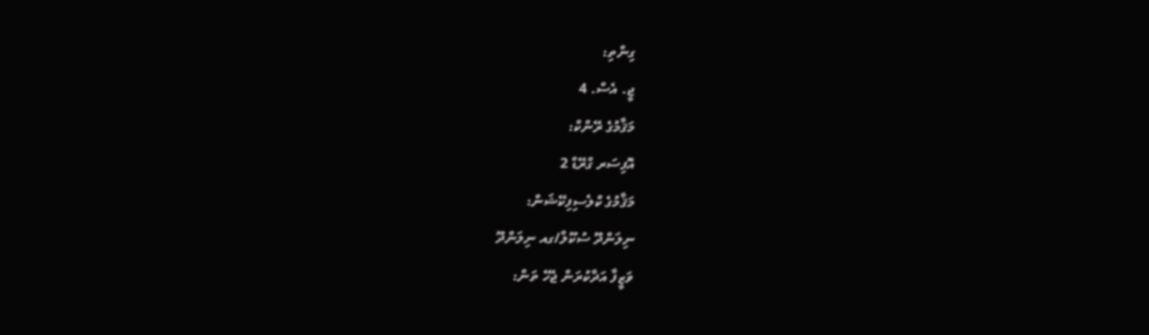ގިންތި:
ޖީ. އެސް. 4
މަޤާމުގެ ރޭންކް:
އޮފިސަރ ގްރޭޑް 2
މަޤާމުގެ ކްލެސިފިކޭޝަން:
ނިލަންދޫ ސުކޫލް/ގއ ނިލަންދޫ
ވަޒީފާ އަދާކުރަން ޖެހޭ ތަން: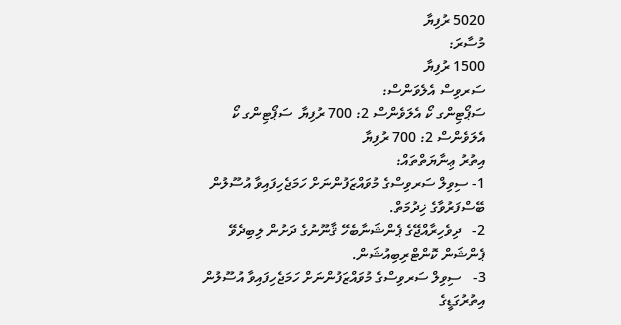5020 ރުފިޔާ
މުސާރަ:
1500 ރުފިޔާ
ސަރވިސް އެލެވަންސް:
ސަޕޯޓިންގ ކޯ އެލަވެންސް 2: 700 ރުފިޔާ  ސަޕޯޓިންގ ކޯ އެލަވެންސް 2: 700 ރުފިޔާ
އިތުރު ޢިނާޔަތްތައް:
1- ސިވިލް ސަރވިސްގެ މުވައްޒަފުންނަށް ހަމަޖެހިފައިވާ އުސޫލުން ބޭސްފަރުވާގެ ޚިދުމަތް.
2-   ދިވެހިރާއްޖޭގެ ޕެންޝަނާބެހޭ ޤާނޫނުގެ ދަށުން ލިބިދެވޭ ޕެންޝަން ކޮންޓްރިބިއުޝަން.
3-   ސިވިލް ސަރވިސްގެ މުވައްޒަފުންނަށް ހަމަޖެހިފައިވާ އުސޫލުން އިތުރުގަޑީގެ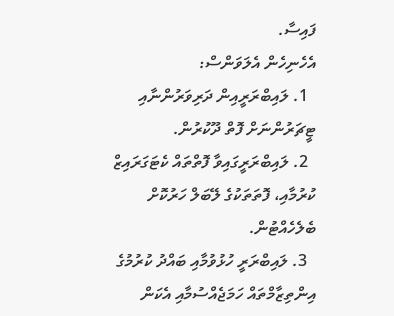ފައިސާ.
އެހެނިހެން އެލަވަންސް:
  1. ލައިބްރަރީއިން ދަރިވަރުންނާއި ޓީޗަރުންނަށް ފޮތް ދޫކުރުން.
  2. ލައިބްރަރީގައިވާ ފޮތްތައް ކެޓަގަރައިޒް ކުރުމާއި، ފޮތަތަކުގެ ލޭބަލް ހަރުކޮށް ބެލެހެއްޓުން.
  3. ލައިބްރަރީ ހުޅުވުމާއި ބައްދު ކުރުމުގެ އިންތިޒާމްތައް ހަމަޖެއްސުމާއި އެކަން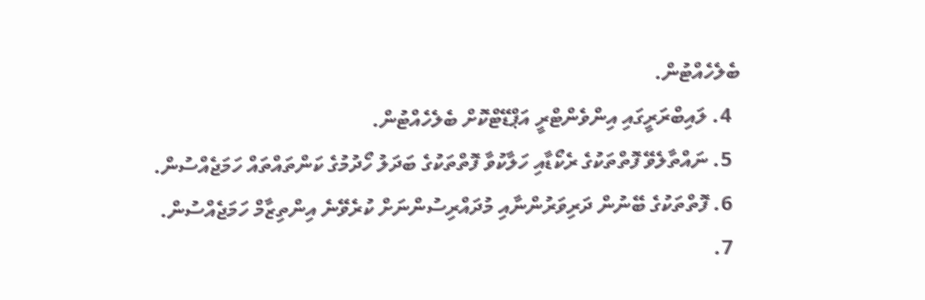ބެލެހެއްޓުން.
  4. ލައިބްރަރީގައި އިންވެންޓްރީ އަޕްޑޭޓްކޮށް ބެލެހެއްޓުން.
  5. ނައްތާލެވޭ ފޮތްތަކުގެ ރެކޯޑާއި ހަލާކުވާ ފޮތްތަކުގެ ބަދަލު ހޯދުމުގެ ކަންތައްތައް ހަމަޖެއްސުން.
  6. ފޮތްތަކުގެ ބޭނުން ދަރިވަރުންނާއި މުދައްރިސުންނަށް ކުރެވޭނެ އިންތިޒާމް ހަމަޖެއްސުން.
  7.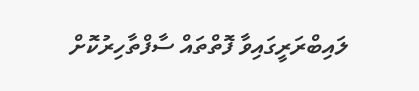ލައިބްރަރީގައިވާ ފޮތްތައް ސާފްތާހިރުކޮށް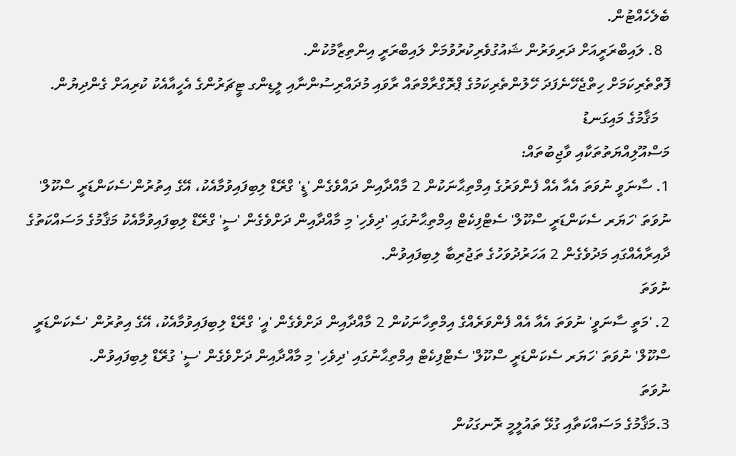ބެލެހެއްޓުން.
  8. ލައިބްރަރީއަށް ދަރިވަރުން ޝައުގުވެރިކުރުވުމަށް ލައިބްރަރީ އިންތިޒާމުކުން.
ފޮތްތެރިކަމަށް ހިތްޖެހޭނެފަދަ ހޭލުންތެރިކަމުގެ ޕްރޮގްރާމްތައް ރާވައި މުދައްރިސުންނާއި ލީޑިންގ ޓީޗަރުންގެ އެހީއާއެކު ކުރިއަށް ގެންދިޔުން.
   މަޤާމުގެ މައިގަނޑު
މަސްއޫލިއްޔަތުތަކާއި ވާޖިބުތައް:
1. ސާނަވީ ނުވަތަ އެއާ އެއް ފެންވަރުގެ އިމްތިޙާނަކުން 2 މާއްދާއިން ދައްވެގެން 'ޑީ' ގްރޭޑް ލިބިފައިވުމާއެކު، އޭގެ އިތުރުން'ސެކަންޑަރީ ސްކޫލް' ނުވަތަ 'ހަޔަރ ސެކަންޑަރީ ސްކޫލް' ސެޓްފިކެޓް އިމްތިޙާނުގައި 'ދިވެހި' މި މާއްދާއިން ދަށްވެގެން 'ސީ' ގްރޭޑް ލިބިފައިވުމާއެކު މަޤާމުގެ މަސައްކަތުގެ ދާއިރާއެއްގައި މަދުވެގެން 2 އަހަރުދުވަހުގެ ތަޖުރިބާ ލިބިފައިވުން.
ނުވަތަ
2. 'މަތީ ސާނަވީ' ނުވަތަ އެއާ އެއް ފެންވަރެއްގެ އިމްތިހާނަކުން 2 މާއްދާއިން ދަށްވެގެން 'އީ' ގްރޭޑް ލިބިފައިވުމާއެކު، އޭގެ އިތުރުން 'ސެކަންޑަރީ ސްކޫލް' ނުވަތަ 'ހަޔަރ ސެކަންޑަރީ ސްކޫލް' ސެޓްފިކެޓް އިމްތިޙާނުގައި 'ދިވެހި' މި މާއްދާއިން ދަށްވެގެން 'ސީ' ގުރޭޑް ލިބިފައިވުން.
ނުވަތަ
3.މަޤާމުގެ މަސައްކަތާއި ގުޅޭ ތައުލީމީ ރޮނގަކުން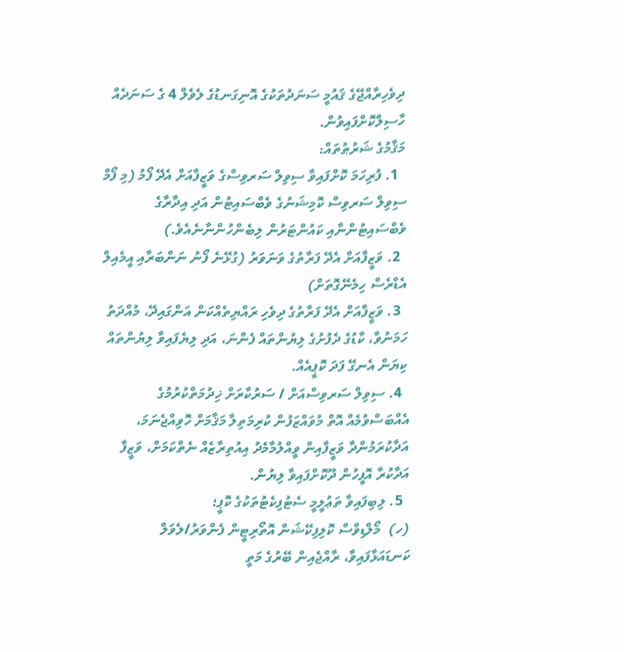ދިވެހިރާއްޖޭގެ ޤައުމީ ސަނަދުތަކުގެ އޮނިގަނޑުގެ ލެވެލް 4 ގެ ސަނަދެއް ހާސިލްކޮށްފައިވުން.
މަޤާމުގެ ޝަރުޠުތައް:
  1. ފުރިހަމަ ކޮށްފައިވާ ސިވިލް ސަރވިސްގެ ވަޒީފާއަށް އެދޭ ފޯމު (މި ފޯމް ސިވިލް ސަރވިސް ކޮމިޝަނުގެ ވެބްސައިޓުން އަދި އިދާރާގެ ވެބްސައިޓުންނާއި ކައުންޓަރުން ލިބެންހުންނާނެއެވެ.)
  2. ވަޒީފާއަށް އެދޭ ފަރާތުގެ ވަނަވަރު (ގުޅޭނެ ފޯނު ނަންބަރާއި އީމެއިލް އެޑްރެސް ހިމެނޭގޮތަށް)
  3. ވަޒީފާއަށް އެދޭ ފަރާތުގެ ދިވެހި ރައްޔިތެއްކަން އަންގައިދޭ، މުއްދަތު ހަމަނުވާ، ކާޑުގެ ދެފުށުގެ ލިޔުންތައް ފެންނަ، އަދި ލިޔެފައިވާ ލިޔުންތައް ކިޔަން އެނގޭ ފަދަ ކޮޕީއެއް.
  4. ސިވިލް ސަރވިސްއަށް / ސަރުކާރަށް ޚިދުމަތްކުރުމުގެ އެއްބަސްވުމެއް އޮތް މުވައްޒަފުން ކުރިމަތިލާ މަޤާމަށް ހޮވިއްޖެނަމަ، އަދާކުރަމުންދާ ވަޒީފާއިން ވީއްލުމާމެދު އިއުތިރާޒެއް ނެތްކަމަށް، ވަޒީފާ އަދާކުރާ އޮފީހުން ދޫކޮށްފައިވާ ލިޔުން.
  5. ލިބިފައިވާ ތަޢުލީމީ ސެޓުފިކެޓުތަކުގެ ކޮޕީ؛
(ހ)  މޯލްޑިވްސް ކޮލިފިކޭޝަން އޮތޯރިޓީން ފެންވަރު/ލެވަލް ކަނޑައަޅާފައިވާ، ރާއްޖެއިން ބޭރުގެ މަތީ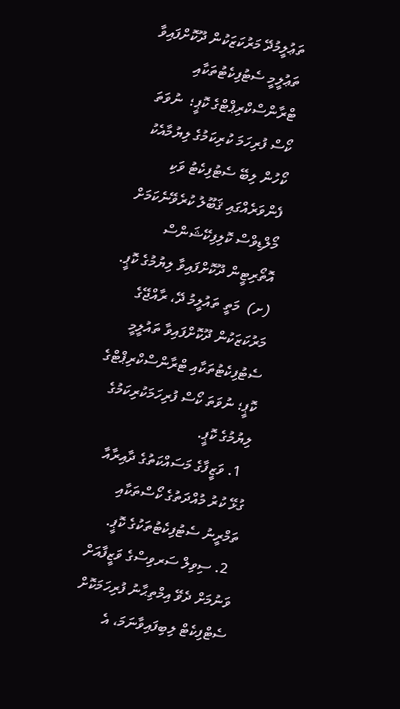ތަޢުލީމުދޭ މަރުކަޒަކުން ދޫކޮށްފައިވާ ތަޢުލީމީ ސެޓުފިކެޓުތަކާއި ޓްރާންސްކްރިޕްޓްގެ ކޮޕީ؛  ނުވަތަ ކޯސް ފުރިހަމަ ކުރިކަމުގެ ލިޔުމާއެކު ކޯހުން ލިބޭ ސެޓުފިކެޓު ވަކި ފެންވަރެއްގައި ޤަބޫލު ކުރެވޭނެކަމަށް މޯލްޑިވްސް ކޮލިފިކޭޝަންސް އޮތޯރިޓީން ދޫކޮށްފައިވާ ލިޔުމުގެ ކޮޕީ.
(ށ)  މަތީ ތައުލީމު ދޭ، ރާއްޖޭގެ މަރުކަޒަކުން ދޫކޮށްފައިވާ ތައުލީމީ ސެޓުފިކެޓުތަކާއި ޓްރާންސްކްރިޕްޓްގެ ކޮޕީ؛ ނުވަތަ ކޯސް ފުރިހަމަކުރިކަމުގެ ލިޔުމުގެ ކޮޕީ.
  1. ވަޒީފާގެ މަސައްކަތުގެ ދާއިރާއާ ގުޅޭ ކުރު މުއްދަތުގެ ކޯސްތަކާއި ތަމްރީނު ސެޓުފިކެޓުތަކުގެ ކޮޕީ.
  2. ސިވިލް ސަރވިސްގެ ވަޒީފާއަށް ވަނުމަށް ދެވޭ އިމްތިޙާނު ފުރިހަމަކޮށް ސެޓްފިކެޓް ލިބިފައިވާނަމަ، އެ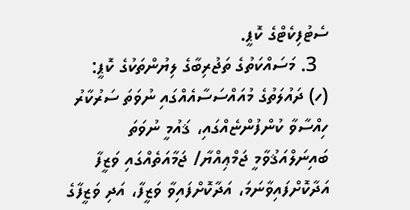ސެޓުފިކެޓްގެ ކޮޕީ.
  3. މަސައްކަތުގެ ތަޖުރިބާގެ ލިޔުންތަކުގެ ކޮޕީ:
(ހ) ދައުލަތުގެ މުއައްސަސާއެއްގައި ނުވަތަ ސަރުކާރު ހިއްސާވާ ކުންފުންޏެއްގައި، ޤައުމީ ނުވަތަ ބައިނަލްއަޤުވާމީ ޖަމްޢިއްޔާ/ ޖަމާއަތެއްގައި ވަޒީފާ އަދާކޮށްފައިވާނަމަ، އަދާކޮށްފައިވާ ވަޒީފާ، އަދި ވަޒީފާގެ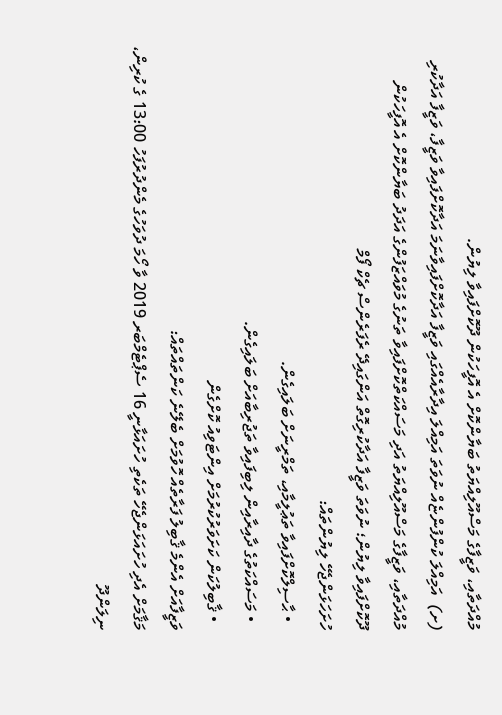މުއްދަތާއި، ވަޒީފާގެ މަސްއޫލިއްޔަތު ބަޔާންކޮށް އެ އޮފީހަކުން ދޫކޮށްފައިވާ ލިޔުން.
(ށ)  އަމިއްލަ ކުންފުންޏެއް ނުވަތަ އަމިއްލަ އިދާރާއެއްގައި ވަޒީފާ އަދާކޮށްފައިވާނަމަ އަދާކޮށްފައިވާ ވަޒީފާ، ވަޒީފާ އަދާކުރި މުއްދަތާއި، ވަޒީފާގެ މަސްއޫލިއްޔަތު އަދި މަސައްކަތްކޮށްފައިވާ ތަނުގެ މުވައްޒަފުންގެ އަދަދު ބަޔާންކޮށް އެ އޮފީހަކުން ދޫކޮށްފައިވާ ލިޔުން؛ ނުވަތަ ވަޒީފާ އަދާކުރިގޮތް އަންގައިދޭ ރެފަރެންސް ޗެކް ފޯމް
ހުށަހަޅަންޖެހޭ ލިޔުންތައް:
  • ޙާސިލްކޮށްފައިވާ ތަޢުލީމާއި، ތަމްރީނަށް ބަލައިގެން.
  • މަސައްކަތުގެ ދާއިރާއިން ލިބިފައިވާ ތަޖުރިބާއަށް ބަލައިގެން.
  • ޤާބިލުކަން ކަށަވަރުކުރުމަށް އިންޓަވިއު ކޮށްގެން
ވަޒީފާއަށް އެންމެ ޤާބިލު ފަރާތެއް ހޮވުމަށް ބެލޭނެ ކަންތައްތައް:
މަޤާމަށް އެދި ހުށައަޅަންޖެހޭ ތަކެތި ހުށައަޅާނީ 16 ސެޕްޓެމްބަރ 2019 ވާ ހޯމަ ދުވަހުގެ މެންދުރުފަހު 13:00 ގެ ކުރިން، ނިލަންދޫ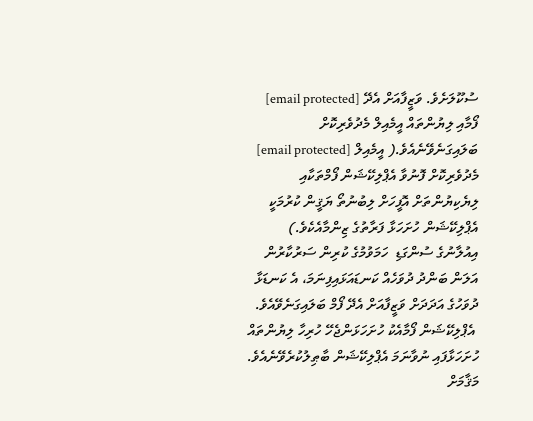ސުކޫލަށެވެ. ވަޒީފާއަށް އެދޭ [email protected] ފޯމާއި ލިޔުންތައް އީމެއިލް މެދުވެރިކޮށް ބަލައިގަނެވޭނެއެވެ.( އީމެއިލް [email protected] މެދުވެރިކޮށް ފޮނުވާ އެޕްލިކޭޝަން ފޯމްތަކާއި ލިޔެކިޔުންތަށް އޮފީހަށް ލިބުނުތޯ ޔަޤީން ކުރުމަކީ އެޕްލިކޭޝަން ހުށަހަޅާ ފަރާތުގެ ޒިންމާއެކެވެ.)
އިއުލާނުގެ ސުންގަޑި  ހަމަވުމުގެ ކުރިން ސަރުކާރުން އަލަން ބަންދު ދުވަހެއް ކަނޑައަޅައިފިނަމަ، އެ ކަނޑަޅާ ދުވަހުގެ އަދަދަށް ވަޒީފާއަށް އެދޭ ފޯމް ބަލައިގަނެވޭއެވެ.
 އެޕްލިކޭޝަން ފޯމާއެކު ހުށަހަޅަންޖެހޭ ހުރިހާ ލިޔުންތައް ހުށަހަޅާފައި ނުވާނަމަ އެޕްލިކޭޝަން ބާޠިލުކުރެވޭނެއެވެ.
މަޤާމަށް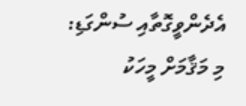އެދެންވީގޮތާއި ސުންގަޑި:
މި މަޤާމަށް މީހަކު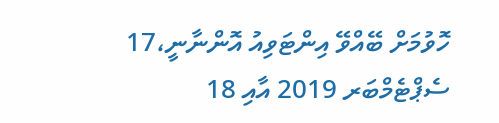ހޮވުމަށް ބޭއްވޭ އިންޓަވިއު އޮންނާނީ،17 ސެޕްޓެމްބަރ 2019 އާއި 18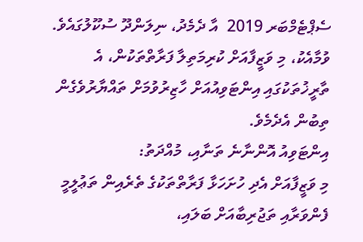ސެޕްޓެމްބަރ 2019  އާ ދެމެދު، ނިލަންދޫ ސުކޫލުގައެވެ. ވުމާއެކު، މި ވަޒީފާއަށް ކުރިމަތިލާ ފަރާތްތަކުން، އެ ތާރީޚުތަކުގައި އިންޓަވިއުއަށް ހާޒިރުވުމަށް ތައްޔާރުވެގެން ތިބުން އެދެމެވެ.
އިންޓަވިއު އޮންނާނެ ތަނާއި، މުއްދަތު:
މި ވަޒީފާއަށް އެދި ހުށަހަޅާ ފަރާތްތަކުގެ ތެރެއިން ތަޢުލީމީ ފެންވަރާއި ތަޖުރިބާއަށް ބަލައި،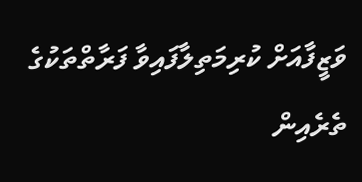ވަޒީފާއަށް ކުރިމަތިލާފައިވާ ފަރާތްތަކުގެ ތެރެއިން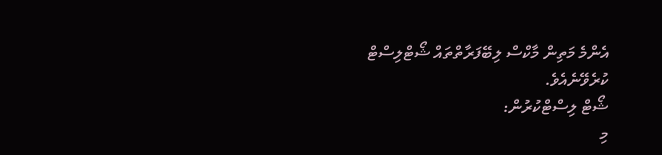އެންމެ މަތިން މާކްސް ލިބޭފަރާތްތައް ޝޯޓްލިސްޓް ކުރެވޭނެއެވެ.
ޝޯޓް ލިސްޓްކުރުން:
މި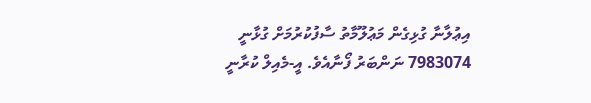އިޢުލާނާ ގުޅިގެން މަޢުލޫމާތު ސާފުކުރުމަށް ގުޅާނީ 7983074 ނަންބަރު ފޯނާއެވެ. އީ-މެއިލް ކުރާނީ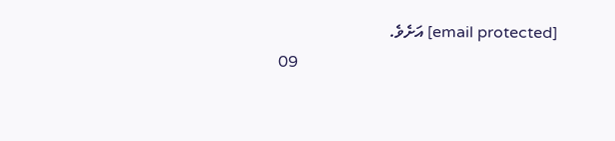[email protected] އަށެވެ.
                                                                 09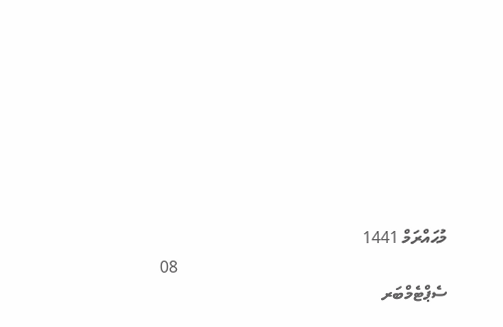މުޙައްރަމް 1441
                                                                 08 ސެޕްޓެމްބަރ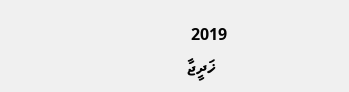2019
   ޚަދީޖާ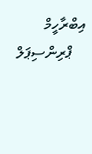އިބްރާހީމް
    ޕްރިންސިޕަލް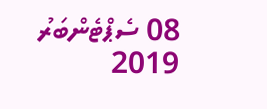08 ސެޕްޓެންބަރު 2019